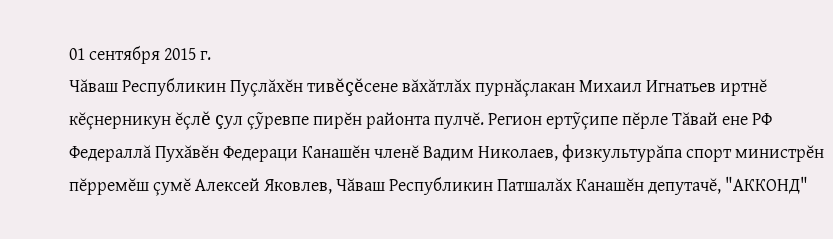01 сентября 2015 г.
Чăваш Республикин Пуçлăхĕн тивĕçĕсене вăхăтлăх пурнăçлакан Михаил Игнатьев иртнĕ кĕçнерникун ĕçлĕ çул çỹревпе пирĕн районта пулчĕ. Регион ертỹçипе пĕрле Тăвай ене РФ Федераллă Пухăвĕн Федераци Канашĕн членĕ Вадим Николаев, физкультурăпа спорт министрĕн пĕрремĕш çумĕ Алексей Яковлев, Чăваш Республикин Патшалăх Канашĕн депутачĕ, "АККОНД"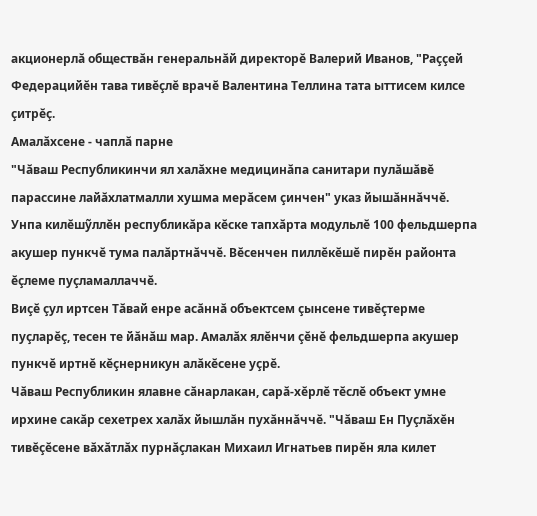акционерлă обществăн генеральнăй директорĕ Валерий Иванов, "Раççей Федерацийĕн тава тивĕçлĕ врачĕ Валентина Теллина тата ыттисем килсе çитрĕç.
Амалăхсене - чаплă парне
"Чăваш Республикинчи ял халăхне медицинăпа санитари пулăшăвĕ парассине лайăхлатмалли хушма мерăсем çинчен" указ йышăннăччĕ. Унпа килĕшỹллĕн республикăра кĕске тапхăрта модульлĕ 100 фельдшерпа акушер пункчĕ тума палăртнăччĕ. Вĕсенчен пиллĕкĕшĕ пирĕн районта ĕçлеме пуçламаллаччĕ.
Виçĕ çул иртсен Тăвай енре асăннă объектсем çынсене тивĕçтерме пуçларĕç, тесен те йăнăш мар. Амалăх ялĕнчи çĕнĕ фельдшерпа акушер пункчĕ иртнĕ кĕçнерникун алăкĕсене уçрĕ.
Чăваш Республикин ялавне сăнарлакан, сарă-хĕрлĕ тĕслĕ объект умне ирхине сакăр сехетрех халăх йышлăн пухăннăччĕ. "Чăваш Ен Пуçлăхĕн тивĕçĕсене вăхăтлăх пурнăçлакан Михаил Игнатьев пирĕн яла килет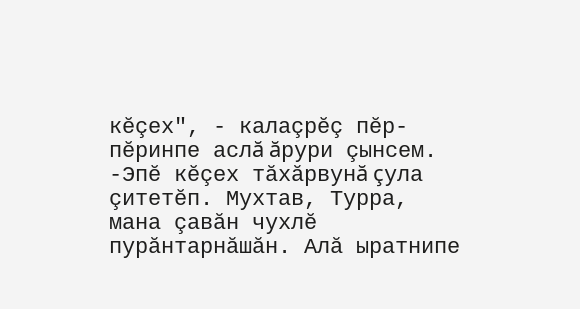кĕçех", - калаçрĕç пĕр-пĕринпе аслă ăрури çынсем.
-Эпĕ кĕçех тăхăрвунă çула çитетĕп. Мухтав, Турра, мана çавăн чухлĕ пурăнтарнăшăн. Алă ыратнипе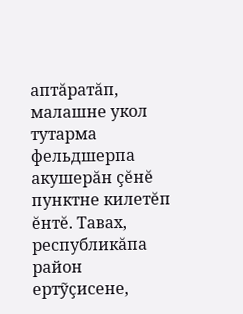аптăратăп, малашне укол тутарма фельдшерпа акушерăн çĕнĕ пунктне килетĕп ĕнтĕ. Тавах, республикăпа район ертỹçисене,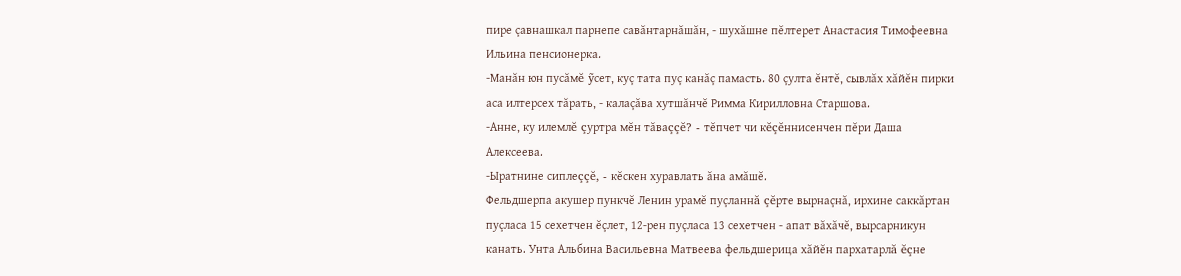пире çавнашкал парнепе савăнтарнăшăн, - шухăшне пĕлтерет Анастасия Тимофеевна Ильина пенсионерка.
-Манăн юн пусăмĕ ỹсет, куç тата пуç канăç памасть. 80 çулта ĕнтĕ, сывлăх хăйĕн пирки аса илтерсех тăрать, - калаçăва хутшăнчĕ Римма Кирилловна Старшова.
-Анне, ку илемлĕ çуртра мĕн тăваççĕ? - тĕпчет чи кĕçĕннисенчен пĕри Даша Алексеева.
-Ыратнине сиплеççĕ, - кĕскен хуравлать ăна амăшĕ.
Фельдшерпа акушер пункчĕ Ленин урамĕ пуçланнă çĕрте вырнаçнă, ирхине саккăртан пуçласа 15 сехетчен ĕçлет, 12-рен пуçласа 13 сехетчен - апат вăхăчĕ, вырсарникун канать. Унта Альбина Васильевна Матвеева фельдшерица хăйĕн пархатарлă ĕçне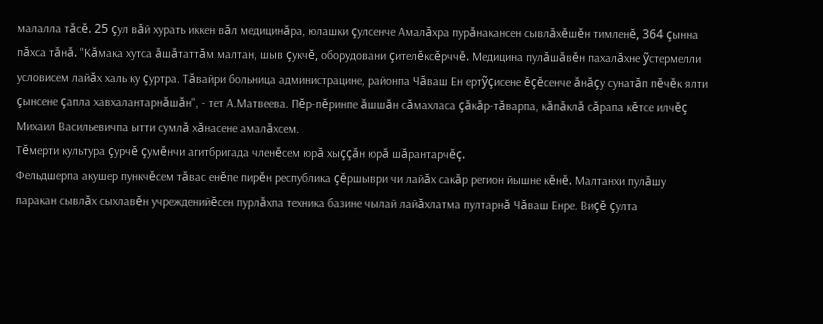малалла тăсĕ. 25 çул вăй хурать иккен вăл медицинăра, юлашки çулсенче Амалăхра пурăнакансен сывлăхĕшĕн тимленĕ, 364 çынна пăхса тăнă. "Кăмака хутса ăшăтаттăм малтан, шыв çукчĕ, оборудовани çителĕксĕрччĕ. Медицина пулăшăвĕн пахалăхне ỹстермелли условисем лайăх халь ку çуртра. Тăвайри больница администрацине, районпа Чăваш Ен ертỹçисене ĕçĕсенче ăнăçу сунатăп пĕчĕк ялти çынсене çапла хавхалантарнăшăн", - тет А.Матвеева. Пĕр-пĕринпе ăшшăн сăмахласа çăкăр-тăварпа, кăпăклă сăрапа кĕтсе илчĕç Михаил Васильевичпа ытти сумлă хăнасене амалăхсем.
Тĕмерти культура çурчĕ çумĕнчи агитбригада членĕсем юрă хыççăн юрă шăрантарчĕç.
Фельдшерпа акушер пункчĕсем тăвас енĕпе пирĕн республика çĕршыври чи лайăх сакăр регион йышне кĕнĕ. Малтанхи пулăшу паракан сывлăх сыхлавĕн учрежденийĕсен пурлăхпа техника базине чылай лайăхлатма пултарнă Чăваш Енре. Виçĕ çулта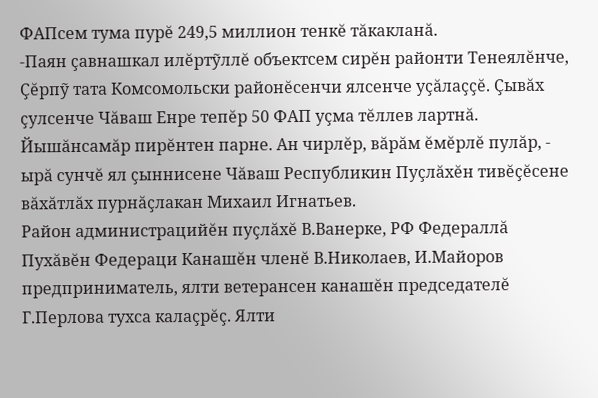ФАПсем тума пурĕ 249,5 миллион тенкĕ тăкакланă.
-Паян çавнашкал илĕртỹллĕ объектсем сирĕн районти Тенеялĕнче, Çĕрпỹ тата Комсомольски районĕсенчи ялсенче уçăлаççĕ. Çывăх çулсенче Чăваш Енре тепĕр 50 ФАП уçма тĕллев лартнă. Йышăнсамăр пирĕнтен парне. Ан чирлĕр, вăрăм ĕмĕрлĕ пулăр, - ырă сунчĕ ял çыннисене Чăваш Республикин Пуçлăхĕн тивĕçĕсене вăхăтлăх пурнăçлакан Михаил Игнатьев.
Район администрацийĕн пуçлăхĕ В.Ванерке, РФ Федераллă Пухăвĕн Федераци Канашĕн членĕ В.Николаев, И.Майоров предприниматель, ялти ветерансен канашĕн председателĕ Г.Перлова тухса калаçрĕç. Ялти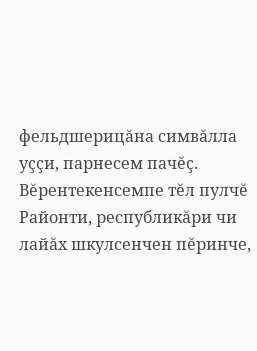фельдшерицăна симвăлла уççи, парнесем пачĕç.
Вĕрентекенсемпе тĕл пулчĕ
Районти, республикăри чи лайăх шкулсенчен пĕринче,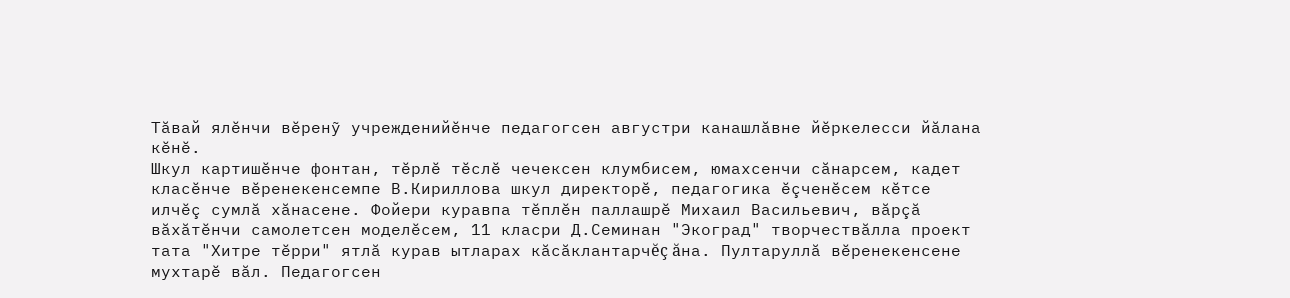Тăвай ялĕнчи вĕренỹ учрежденийĕнче педагогсен августри канашлăвне йĕркелесси йăлана кĕнĕ.
Шкул картишĕнче фонтан, тĕрлĕ тĕслĕ чечексен клумбисем, юмахсенчи сăнарсем, кадет класĕнче вĕренекенсемпе В.Кириллова шкул директорĕ, педагогика ĕçченĕсем кĕтсе илчĕç сумлă хăнасене. Фойери куравпа тĕплĕн паллашрĕ Михаил Васильевич, вăрçă вăхăтĕнчи самолетсен моделĕсем, 11 класри Д.Семинан "Экоград" творчествăлла проект тата "Хитре тĕрри" ятлă курав ытларах кăсăклантарчĕç ăна. Пултаруллă вĕренекенсене мухтарĕ вăл. Педагогсен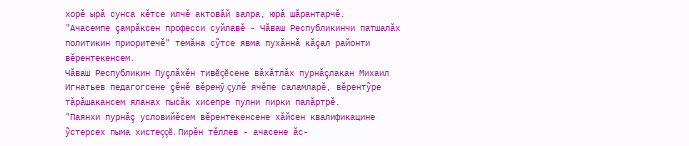хорĕ ырă сунса кĕтсе илчĕ актовăй залра, юрă шăрантарчĕ.
"Ачасемпе çамрăксен професси суйлавĕ - Чăваш Республикинчи патшалăх политикин приоритечĕ" темăна сỹтсе явма пухăннă кăçал районти вĕрентекенсем.
Чăваш Республикин Пуçлăхĕн тивĕçĕсене вăхăтлăх пурнăçлакан Михаил Игнатьев педагогсене çĕнĕ вĕренỹ çулĕ ячĕпе саламларĕ, вĕрентỹре тăрăшакансем яланах пысăк хисепре пулни пирки палăртрĕ.
"Паянхи пурнăç условийĕсем вĕрентекенсене хăйсен квалификацине ỹстерсех пыма хистеççĕ. Пирĕн тĕллев - ачасене ăс-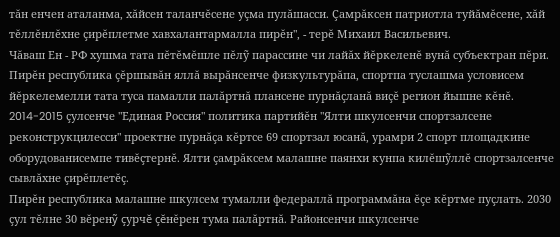тăн енчен аталанма, хăйсен таланчĕсене уçма пулăшасси. Çамрăксен патриотла туйăмĕсене, хăй тĕллĕнлĕхне çирĕплетме хавхалантармалла пирĕн", - терĕ Михаил Васильевич.
Чăваш Ен - РФ хушма тата пĕтĕмĕшле пĕлỹ парассине чи лайăх йĕркеленĕ вунă субъектран пĕри. Пирĕн республика çĕршывăн яллă вырăнсенче физкультурăпа, спортпа туслашма условисем йĕркелемелли тата туса памалли палăртнă плансене пурнăçланă виçĕ регион йышне кĕнĕ. 2014-2015 çулсенче "Единая Россия" политика партийĕн "Ялти шкулсенчи спортзалсене реконструкцилесси" проектне пурнăçа кĕртсе 69 спортзал юсанă, урамри 2 спорт площадкине оборудованисемпе тивĕçтернĕ. Ялти çамрăксем малашне паянхи кунпа килĕшỹллĕ спортзалсенче сывлăхне çирĕплетĕç.
Пирĕн республика малашне шкулсем тумалли федераллă программăна ĕçе кĕртме пуçлать. 2030 çул тĕлне 30 вĕренỹ çурчĕ çĕнĕрен тума палăртнă. Районсенчи шкулсенче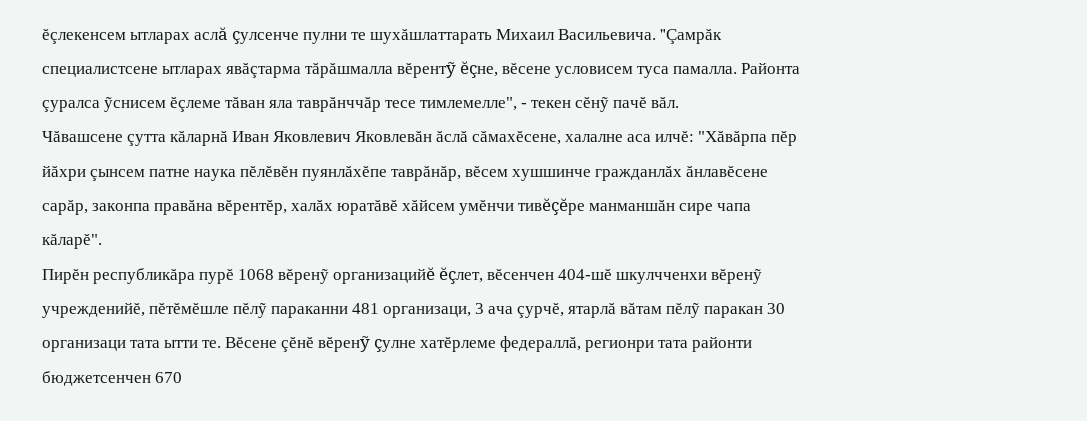ĕçлекенсем ытларах аслă çулсенче пулни те шухăшлаттарать Михаил Васильевича. "Çамрăк специалистсене ытларах явăçтарма тăрăшмалла вĕрентỹ ĕçне, вĕсене условисем туса памалла. Районта çуралса ỹснисем ĕçлеме тăван яла таврăнччăр тесе тимлемелле", - текен сĕнỹ пачĕ вăл.
Чăвашсене çутта кăларнă Иван Яковлевич Яковлевăн ăслă сăмахĕсене, халалне аса илчĕ: "Хăвăрпа пĕр йăхри çынсем патне наука пĕлĕвĕн пуянлăхĕпе таврăнăр, вĕсем хушшинче гражданлăх ăнлавĕсене сарăр, законпа правăна вĕрентĕр, халăх юратăвĕ хăйсем умĕнчи тивĕçĕре манманшăн сире чапа кăларĕ".
Пирĕн республикăра пурĕ 1068 вĕренỹ организацийĕ ĕçлет, вĕсенчен 404-шĕ шкулчченхи вĕренỹ учрежденийĕ, пĕтĕмĕшле пĕлỹ параканни 481 организаци, 3 ача çурчĕ, ятарлă вăтам пĕлỹ паракан 30 организаци тата ытти те. Вĕсене çĕнĕ вĕренỹ çулне хатĕрлеме федераллă, регионри тата районти бюджетсенчен 670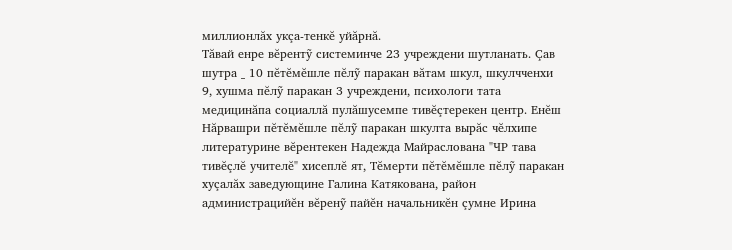миллионлăх укçа-тенкĕ уйăрнă.
Тăвай енре вĕрентỹ системинче 23 учреждени шутланать. Çав шутра _ 10 пĕтĕмĕшле пĕлỹ паракан вăтам шкул, шкулчченхи 9, хушма пĕлỹ паракан 3 учреждени, психологи тата медицинăпа социаллă пулăшусемпе тивĕçтерекен центр. Енĕш Нăрвашри пĕтĕмĕшле пĕлỹ паракан шкулта вырăс чĕлхипе литературине вĕрентекен Надежда Майраслована "ЧР тава тивĕçлĕ учителĕ" хисеплĕ ят, Тĕмерти пĕтĕмĕшле пĕлỹ паракан хуçалăх заведующине Галина Катякована, район администрацийĕн вĕренỹ пайĕн начальникĕн çумне Ирина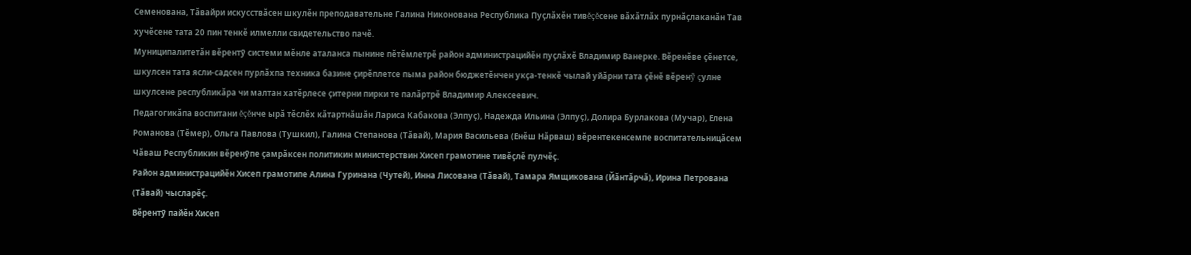Семенована, Тăвайри искусствăсен шкулĕн преподавательне Галина Никонована Республика Пуçлăхĕн тивĕçĕсене вăхăтлăх пурнăçлаканăн Тав хучĕсене тата 20 пин тенкĕ илмелли свидетельство пачĕ.
Муниципалитетăн вĕрентỹ системи мĕнле аталанса пынине пĕтĕмлетрĕ район администрацийĕн пуçлăхĕ Владимир Ванерке. Вĕренĕве çĕнетсе, шкулсен тата ясли-садсен пурлăхпа техника базине çирĕплетсе пыма район бюджетĕнчен укçа-тенкĕ чылай уйăрни тата çĕнĕ вĕренỹ çулне шкулсене республикăра чи малтан хатĕрлесе çитерни пирки те палăртрĕ Владимир Алексеевич.
Педагогикăпа воспитани ĕçĕнче ырă тĕслĕх кăтартнăшăн Лариса Кабакова (Элпуç), Надежда Ильина (Элпуç), Долира Бурлакова (Мучар), Елена Романова (Тĕмер), Ольга Павлова (Тушкил), Галина Степанова (Тăвай), Мария Васильева (Енĕш Нăрваш) вĕрентекенсемпе воспитательницăсем Чăваш Республикин вĕренỹпе çамрăксен политикин министерствин Хисеп грамотине тивĕçлĕ пулчĕç.
Район администрацийĕн Хисеп грамотипе Алина Гуринана (Чутей), Инна Лисована (Тăвай), Тамара Ямщикована (Йăнтăрчă), Ирина Петрована (Тăвай) чысларĕç.
Вĕрентỹ пайĕн Хисеп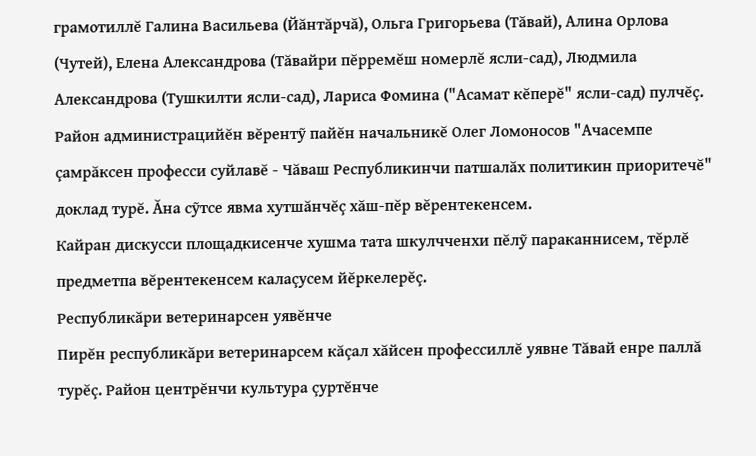грамотиллĕ Галина Васильева (Йăнтăрчă), Ольга Григорьева (Тăвай), Алина Орлова (Чутей), Елена Александрова (Тăвайри пĕрремĕш номерлĕ ясли-сад), Людмила Александрова (Тушкилти ясли-сад), Лариса Фомина ("Асамат кĕперĕ" ясли-сад) пулчĕç.
Район администрацийĕн вĕрентỹ пайĕн начальникĕ Олег Ломоносов "Ачасемпе çамрăксен професси суйлавĕ - Чăваш Республикинчи патшалăх политикин приоритечĕ" доклад турĕ. Ăна сỹтсе явма хутшăнчĕç хăш-пĕр вĕрентекенсем.
Кайран дискусси площадкисенче хушма тата шкулчченхи пĕлỹ параканнисем, тĕрлĕ предметпа вĕрентекенсем калаçусем йĕркелерĕç.
Республикăри ветеринарсен уявĕнче
Пирĕн республикăри ветеринарсем кăçал хăйсен профессиллĕ уявне Тăвай енре паллă турĕç. Район центрĕнчи культура çуртĕнче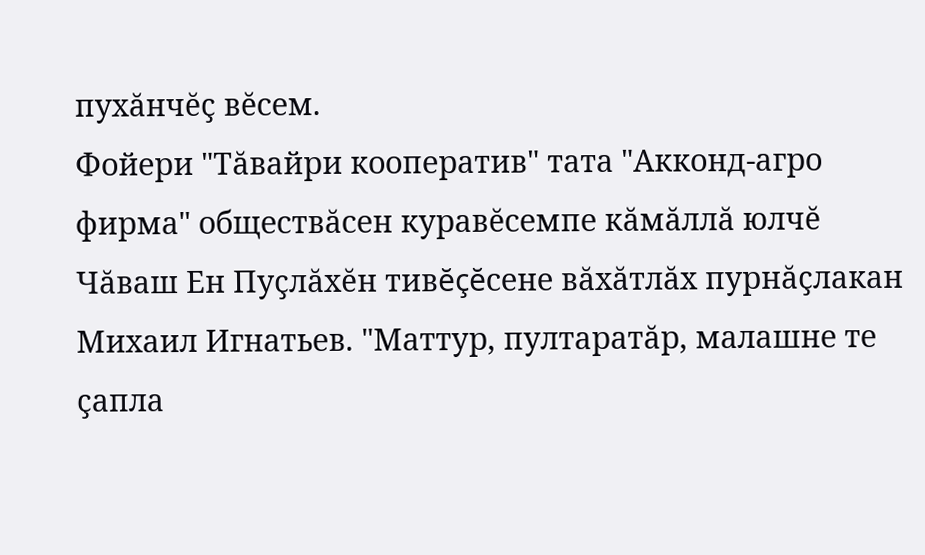пухăнчĕç вĕсем.
Фойери "Тăвайри кооператив" тата "Акконд-агро фирма" обществăсен куравĕсемпе кăмăллă юлчĕ Чăваш Ен Пуçлăхĕн тивĕçĕсене вăхăтлăх пурнăçлакан Михаил Игнатьев. "Маттур, пултаратăр, малашне те çапла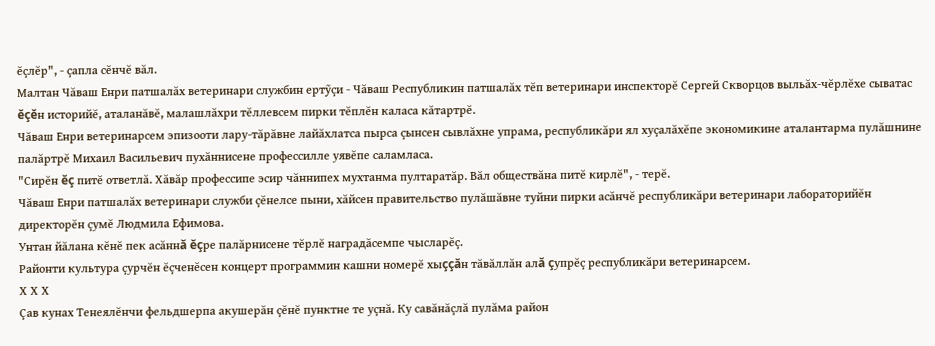ĕçлĕр", - çапла сĕнчĕ вăл.
Малтан Чăваш Енри патшалăх ветеринари службин ертỹçи - Чăваш Республикин патшалăх тĕп ветеринари инспекторĕ Сергей Скворцов выльăх-чĕрлĕхе сыватас ĕçĕн историйĕ, аталанăвĕ, малашлăхри тĕллевсем пирки тĕплĕн каласа кăтартрĕ.
Чăваш Енри ветеринарсем эпизооти лару-тăрăвне лайăхлатса пырса çынсен сывлăхне упрама, республикăри ял хуçалăхĕпе экономикине аталантарма пулăшнине палăртрĕ Михаил Васильевич пухăннисене профессилле уявĕпе саламласа.
"Сирĕн ĕç питĕ ответлă. Хăвăр профессипе эсир чăннипех мухтанма пултаратăр. Вăл обществăна питĕ кирлĕ", - терĕ.
Чăваш Енри патшалăх ветеринари служби çĕнелсе пыни, хăйсен правительство пулăшăвне туйни пирки асăнчĕ республикăри ветеринари лабораторийĕн директорĕн çумĕ Людмила Ефимова.
Унтан йăлана кĕнĕ пек асăннă ĕçре палăрнисене тĕрлĕ наградăсемпе чысларĕç.
Районти культура çурчĕн ĕçченĕсен концерт программин кашни номерĕ хыççăн тăвăллăн алă çупрĕç республикăри ветеринарсем.
Х Х Х
Çав кунах Тенеялĕнчи фельдшерпа акушерăн çĕнĕ пунктне те уçнă. Ку савăнăçлă пулăма район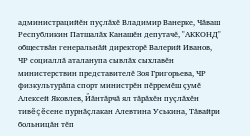администрацийĕн пуçлăхĕ Владимир Ванерке, Чăваш Республикин Патшалăх Канашĕн депутачĕ, "АККОНД" обществăн генеральнăй директорĕ Валерий Иванов, ЧР социаллă аталанупа сывлăх сыхлавĕн министерствин представителĕ Зоя Григорьева, ЧР физкультурăпа спорт министрĕн пĕрремĕш çумĕ Алексей Яковлев, Йăнтăрчă ял тăрăхĕн пуçлăхĕн тивĕçĕсене пурнăçлакан Алевтина Уськина, Тăвайри больницăн тĕп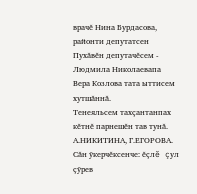врачĕ Нина Бурдасова, районти депутатсен Пухăвĕн депутачĕсем - Людмила Николаевапа Вера Козлова тата ыттисем хутшăннă.
Тенеяльсем тахçантанпах кĕтнĕ парнешĕн тав тунă.
А.НИКИТИНА, Г.ЕГОРОВА.
Сăн ỹкерчĕксенче: ĕçлĕ çул çỹрев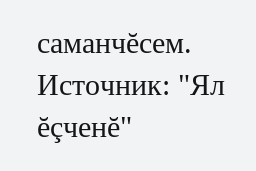саманчĕсем.
Источник: "Ял ĕçченĕ"